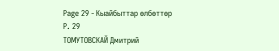Page 29 - Кыайбыттар өлбөттөр
P. 29
ТОМУТОВСКАЙ Дмитрий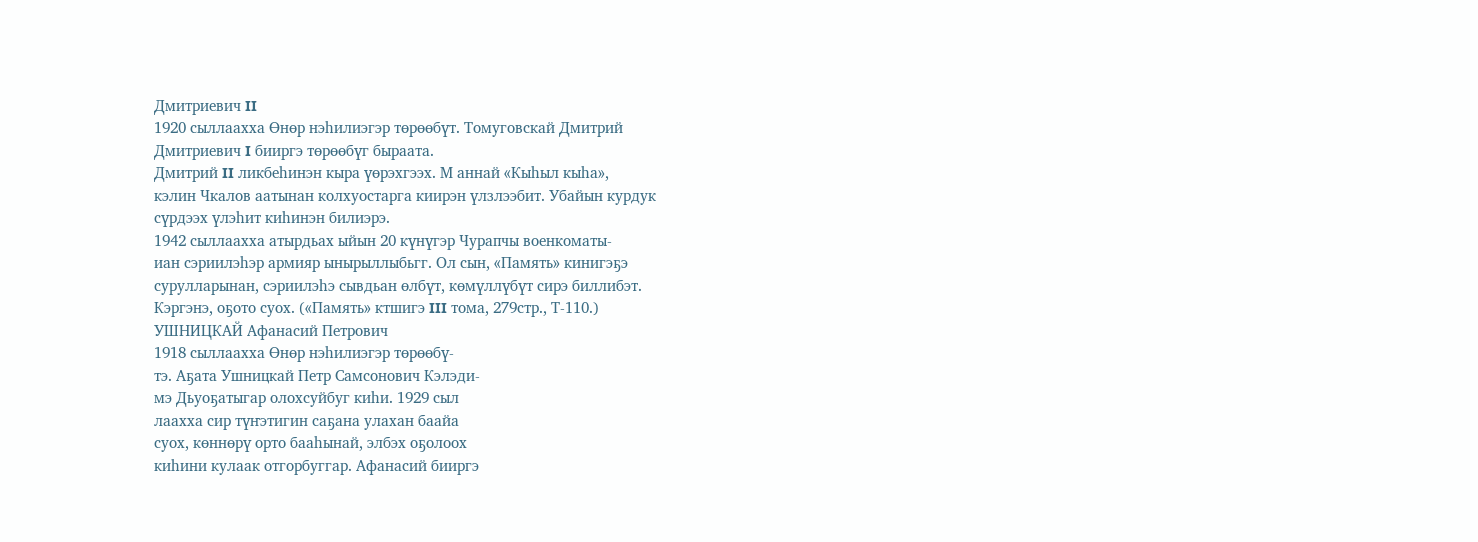Дмитриевич II
1920 сыллаахха Өнөр нэһилиэгэр төрөөбүт. Томуговскай Дмитрий
Дмитриевич I бииргэ төрөөбүг быраата.
Дмитрий II ликбеһинэн кыра үөрэхгээх. М аннай «Кыһыл кыһа»,
кэлин Чкалов аатынан колхуостарга киирэн үлзлээбит. Убайын курдук
сүрдээх үлэһит киһинэн билиэрэ.
1942 сыллаахха атырдьах ыйын 20 күнүгэр Чурапчы военкоматы-
иан сэриилэһэр армияр ынырыллыбьгг. Ол сын, «Память» кинигэҕэ
сурулларынан, сэриилэһэ сывдьан өлбүт, көмүллүбүт сирэ биллибэт.
Кэргэнэ, оҕото суох. («Память» ктшигэ III тома, 279стр., Т-110.)
УШНИЦКАЙ Афанасий Петрович
1918 сыллаахха Өнөр нэһилиэгэр төрөөбү-
тэ. Аҕата Ушницкай Петр Самсонович Кэлэди-
мэ Дьуоҕатыгар олохсуйбуг киһи. 1929 сыл
лаахха сир түҥэтигин саҕана улахан баайа
суох, көннөрү орто бааһынай, элбэх оҕолоох
киһини кулаак отгорбуггар. Афанасий бииргэ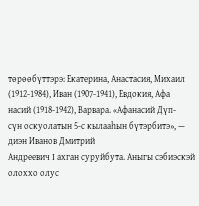төрөөбүттэрэ: Екатерина, Анастасия, Михаил
(1912-1984), Иван (1907-1941), Евдокия, Афа
насий (1918-1942), Варвара. «Афанасий Дүп-
сүн оскуолатын 5-с кылааһын бүтэрбитэ», — диэн Иванов Дмитрий
Андреевич I ахган суруйбута. Аныгы сэбиэскэй олоххо олус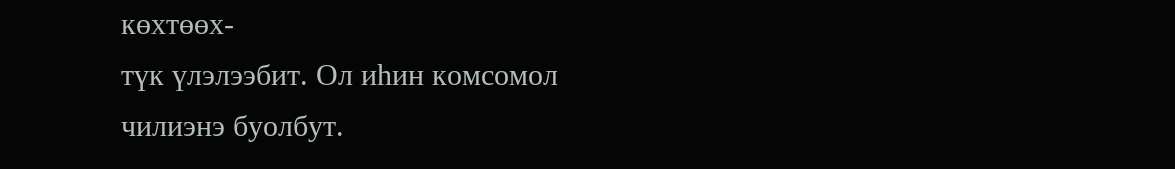көхтөөх-
түк үлэлээбит. Ол иһин комсомол чилиэнэ буолбут.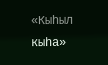«Кыһыл кыһа»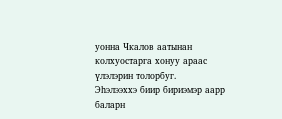уонна Чкалов аатынан колхуостарга хонуу араас үлэлэрин толорбуг.
Эһэлээххэ биир бириэмэр аарр баларн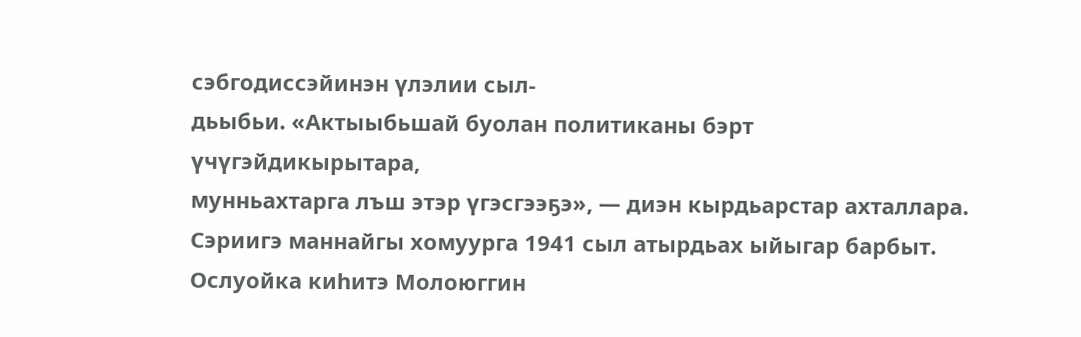сэбгодиссэйинэн үлэлии сыл-
дьыбьи. «Актыыбьшай буолан политиканы бэрт үчүгэйдикырытара,
мунньахтарга лъш этэр үгэсгээҕэ», — диэн кырдьарстар ахталлара.
Сэриигэ маннайгы хомуурга 1941 сыл атырдьах ыйыгар барбыт.
Ослуойка киһитэ Молоюггин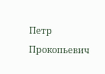Петр Прокопьевич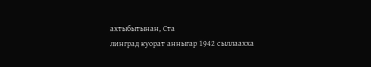ахтыбытынан, Ста
линград куорат анныгар 1942 сыллаахха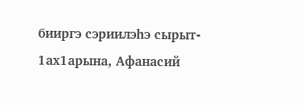бииргэ сэриилэһэ сырыт-
1ах1арына, Афанасий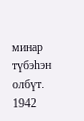минар түбэһэн олбүт. 1942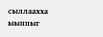сыллаахха ыыппыг